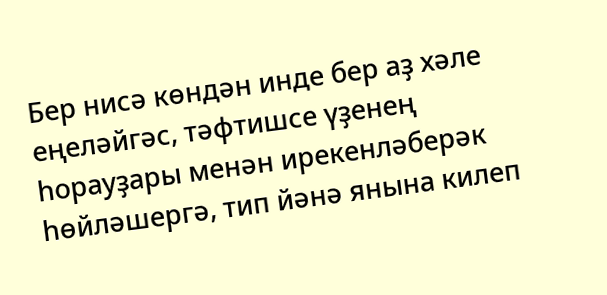Бер нисә көндән инде бер аҙ хәле еңеләйгәс, тәфтишсе үҙенең һорауҙары менән ирекенләберәк һөйләшергә, тип йәнә янына килеп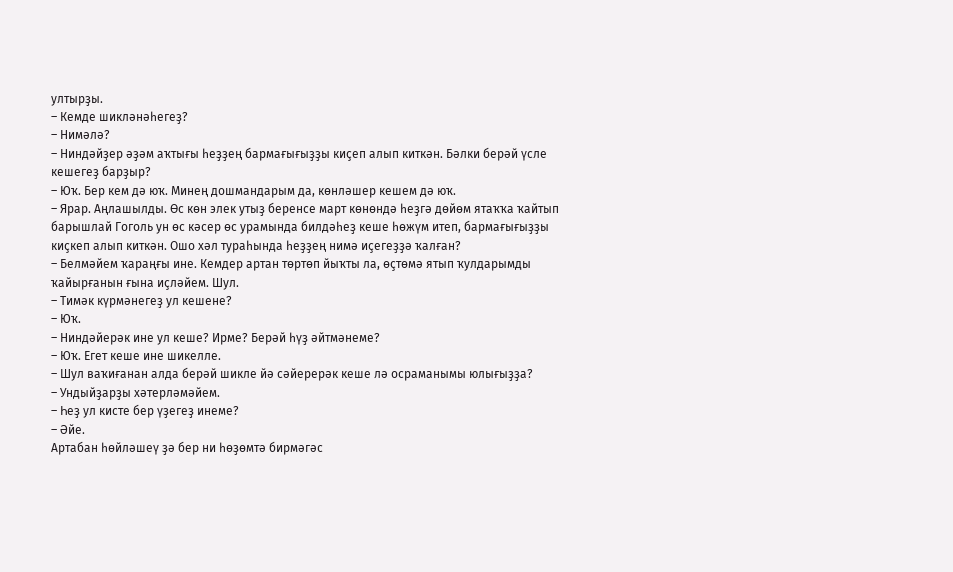ултырҙы.
– Кемде шикләнәһегеҙ?
– Нимәлә?
– Ниндәйҙер әҙәм аҡтығы һеҙҙең бармағығыҙҙы киҫеп алып киткән. Бәлки берәй үсле кешегеҙ барҙыр?
– Юҡ. Бер кем дә юҡ. Минең дошмандарым да, көнләшер кешем дә юҡ.
– Ярар. Аңлашылды. Өс көн элек утыҙ беренсе март көнөндә һеҙгә дөйөм ятаҡҡа ҡайтып барышлай Гоголь ун өс кәсер өс урамында билдәһеҙ кеше һөжүм итеп, бармағығыҙҙы киҫкеп алып киткән. Ошо хәл тураһында һеҙҙең нимә иҫегеҙҙә ҡалған?
– Белмәйем ҡараңғы ине. Кемдер артан төртөп йыҡты ла, өҫтөмә ятып ҡулдарымды ҡайырғанын ғына иҫләйем. Шул.
– Тимәк күрмәнегеҙ ул кешене?
– Юҡ.
– Ниндәйерәк ине ул кеше? Ирме? Берәй һүҙ әйтмәнеме?
– Юҡ. Егет кеше ине шикелле.
– Шул ваҡиғанан алда берәй шикле йә сәйерерәк кеше лә осраманымы юлығыҙҙа?
– Ундыйҙарҙы хәтерләмәйем.
– Һеҙ ул кисте бер үҙегеҙ инеме?
– Әйе.
Артабан һөйләшеү ҙә бер ни һөҙөмтә бирмәгәс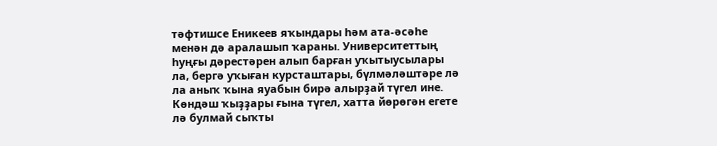тәфтишсе Еникеев яҡындары һәм ата-әсәһе менән дә аралашып ҡараны. Университеттың һуңғы дәрестәрен алып барған уҡытыусылары ла, бергә уҡыған курсташтары, бүлмәләштәре лә ла аныҡ ҡына яуабын бирә алырҙай түгел ине. Көндәш ҡыҙҙары ғына түгел, хатта йөрөгән егете лә булмай сыҡты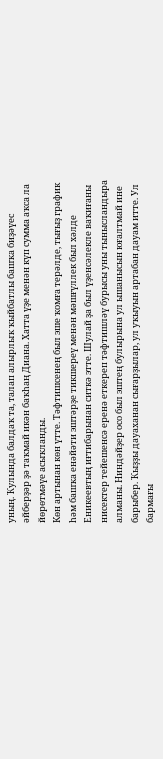уның. Ҡулында балдаҡ та, талап алырлыҡ ҡыйбатлы башҡа биҙәүес әйберҙәр ҙә таҡмай икән баҡһаң Диана. Хатта үҙе менән күп сумма аҡса ла йөрөтмәүе асыҡланды.
Көн артынан көн үтте. Тәфтишсенең был эше ҡомға терәлде, тығыҙ график һәм башҡа енәйәти эштәрҙе тикшереү менән мәшғүллек был хәлде Еникеевтың иғтибарынан ситкә этте. Шулай ҙа был үҙенсәлекле ваҡиғаны нисектер тейешенсә еренә еткереп тәфтишләү бурысы уны тынысландыра алманы. Ниндәйҙер осо был эштең булырына ул ышанысын юғалтмай ине барыбер. Ҡыҙҙы дауаханан сығарҙылар, ул уҡыуын артабан дауам итте. Ул бармағы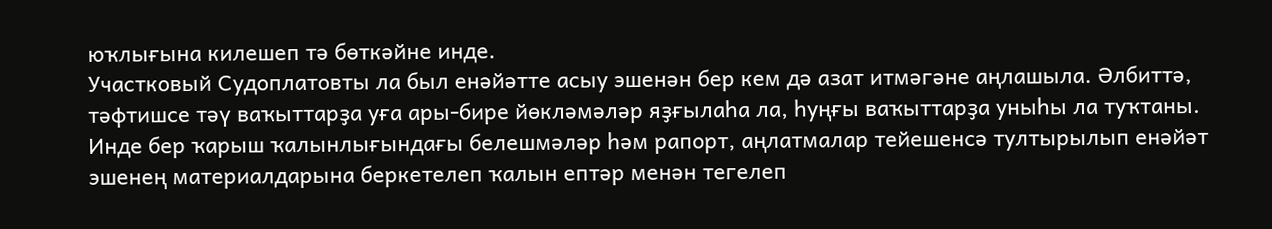юҡлығына килешеп тә бөткәйне инде.
Участковый Судоплатовты ла был енәйәтте асыу эшенән бер кем дә азат итмәгәне аңлашыла. Әлбиттә, тәфтишсе тәү ваҡыттарҙа уға ары-бире йөкләмәләр яҙғылаһа ла, һуңғы ваҡыттарҙа уныһы ла туҡтаны. Инде бер ҡарыш ҡалынлығындағы белешмәләр һәм рапорт, аңлатмалар тейешенсә тултырылып енәйәт эшенең материалдарына беркетелеп ҡалын ептәр менән тегелеп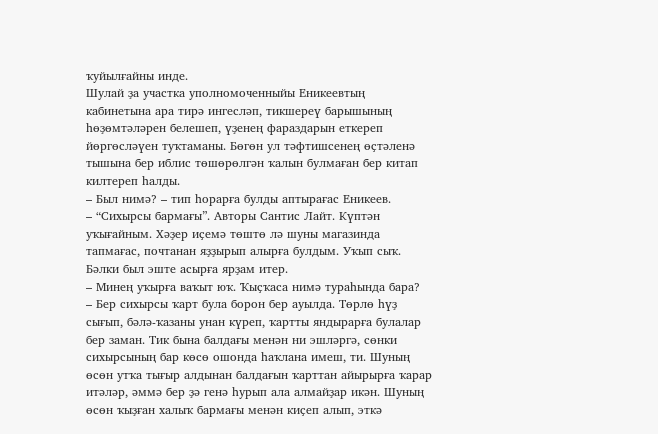ҡуйылғайны инде.
Шулай ҙа участка уполномоченныйы Еникеевтың кабинетына ара тирә ингесләп, тикшереү барышының һөҙөмтәләрен белешеп, үҙенең фараздарын еткереп йөргөсләүен туҡтаманы. Бөгөн ул тәфтишсенең өҫтәленә тышына бер иблис төшөрөлгән ҡалын булмаған бер китап килтереп һалды.
– Был нимә? – тип һорарға булды аптырағас Еникеев.
– “Сихырсы бармағы”. Авторы Сантис Лайт. Күптән уҡығайным. Хәҙер иҫемә төштө лә шуны магазинда тапмағас, почтанан яҙҙырып алырға булдым. Уҡып сыҡ. Бәлки был эште асырға ярҙам итер.
– Минең уҡырға ваҡыт юҡ. Ҡыҫҡаса нимә тураһында бара?
– Бер сихырсы ҡарт була борон бер ауылда. Төрлө һүҙ сығып, бәлә-ҡазаны унан күреп, ҡартты яндырарға булалар бер заман. Тик бына балдағы менән ни эшләргә, сөнки сихырсының бар көсө ошонда һаҡлана имеш, ти. Шуның өсөн утҡа тығыр алдынан балдағын ҡарттан айырырға ҡарар итәләр, әммә бер ҙә генә һурып ала алмайҙар икән. Шуның өсөн ҡыҙған халыҡ бармағы менән киҫеп алып, эткә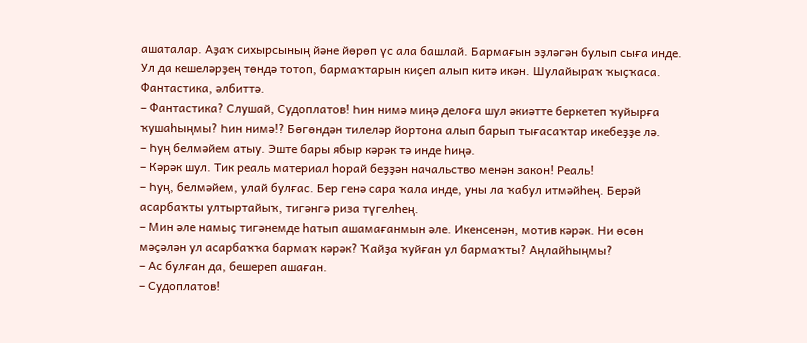ашаталар. Аҙаҡ сихырсының йәне йөрөп үс ала башлай. Бармағын эҙләгән булып сыға инде. Ул да кешеләрҙең төндә тотоп, бармаҡтарын киҫеп алып китә икән. Шулайыраҡ ҡыҫҡаса. Фантастика, әлбиттә.
– Фантастика? Слушай, Судоплатов! Һин нимә миңә делоға шул әкиәтте беркетеп ҡуйырға ҡушаһыңмы? Һин нимә!? Бөгөндән тилеләр йортона алып барып тығасаҡтар икебеҙҙе лә.
– Һуң белмәйем атыу. Эште бары ябыр кәрәк тә инде һиңә.
– Кәрәк шул. Тик реаль материал һорай беҙҙән начальство менән закон! Реаль!
– Һуң, белмәйем, улай булғас. Бер генә сара ҡала инде, уны ла ҡабул итмәйһең. Берәй асарбаҡты ултыртайыҡ, тигәнгә риза түгелһең.
– Мин әле намыҫ тигәнемде һатып ашамағанмын әле. Икенсенән, мотив кәрәк. Ни өсөн мәҫәлән ул асарбаҡҡа бармаҡ кәрәк? Ҡайҙа ҡуйған ул бармаҡты? Аңлайһыңмы?
– Ас булған да, бешереп ашаған.
– Судоплатов!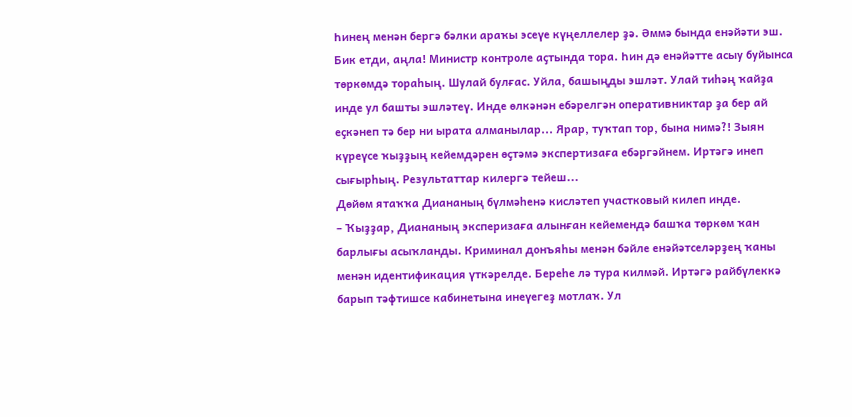Һинең менән бергә бәлки араҡы эсеүе күңеллелер ҙә. Әммә бында енәйәти эш. Бик етди, аңла! Министр контроле аҫтында тора. Һин дә енәйәтте асыу буйынса төркөмдә тораһың. Шулай булғас. Уйла, башыңды эшләт. Улай тиһәң ҡайҙа инде ул башты эшләтеү. Инде өлкәнән ебәрелгән оперативниктар ҙа бер ай еҫкәнеп тә бер ни ырата алманылар... Ярар, туҡтап тор, бына нимә?! Зыян күреүсе ҡыҙҙың кейемдәрен өҫтәмә экспертизаға ебәргәйнем. Иртәгә инеп сығырһың. Результаттар килергә тейеш...
Дөйөм ятаҡҡа Диананың бүлмәһенә кисләтеп участковый килеп инде.
– Ҡыҙҙар, Диананың эксперизаға алынған кейемендә башҡа төркөм ҡан барлығы асыҡланды. Криминал донъяһы менән бәйле енәйәтселәрҙең ҡаны менән идентификация үткәрелде. Береһе лә тура килмәй. Иртәгә райбүлеккә барып тәфтишсе кабинетына инеүегеҙ мотлаҡ. Ул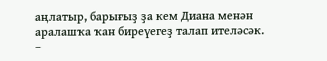аңлатыр, барығыҙ ҙа кем Диана менән аралашҡа ҡан биреүегеҙ талап ителәсәк.
–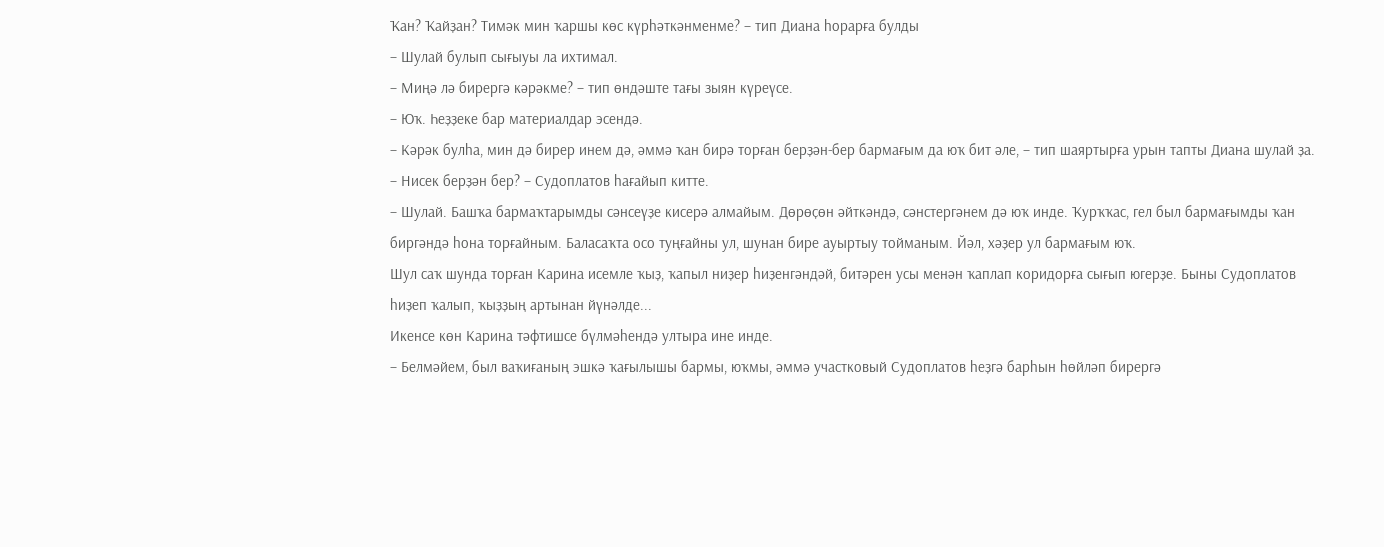Ҡан? Ҡайҙан? Тимәк мин ҡаршы көс күрһәткәнменме? – тип Диана һорарға булды
– Шулай булып сығыуы ла ихтимал.
– Миңә лә бирергә кәрәкме? – тип өндәште тағы зыян күреүсе.
– Юҡ. Һеҙҙеке бар материалдар эсендә.
– Кәрәк булһа, мин дә бирер инем дә, әммә ҡан бирә торған берҙән-бер бармағым да юҡ бит әле, – тип шаяртырға урын тапты Диана шулай ҙа.
– Нисек берҙән бер? – Судоплатов һағайып китте.
– Шулай. Башҡа бармаҡтарымды сәнсеүҙе кисерә алмайым. Дөрөҫөн әйткәндә, сәнстергәнем дә юҡ инде. Ҡурҡҡас, гел был бармағымды ҡан биргәндә һона торғайным. Баласаҡта осо туңғайны ул, шунан бире ауыртыу тойманым. Йәл, хәҙер ул бармағым юҡ.
Шул саҡ шунда торған Карина исемле ҡыҙ, ҡапыл ниҙер һиҙенгәндәй, битәрен усы менән ҡаплап коридорға сығып югерҙе. Быны Судоплатов һиҙеп ҡалып, ҡыҙҙың артынан йүнәлде...
Икенсе көн Карина тәфтишсе бүлмәһендә ултыра ине инде.
– Белмәйем, был ваҡиғаның эшкә ҡағылышы бармы, юҡмы, әммә участковый Судоплатов һеҙгә барһын һөйләп бирергә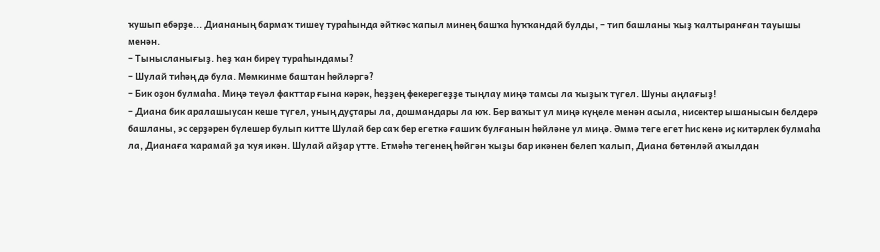ҡушып ебәрҙе... Диананың бармаҡ тишеү тураһында әйткәс ҡапыл минең башҡа һуҡҡандай булды, – тип башланы ҡыҙ ҡалтыранған тауышы менән.
– Тынысланығыҙ. Һеҙ ҡан биреү тураһындамы?
– Шулай тиһәң дә була. Мөмкинме баштан һөйләргә?
– Бик оҙон булмаһа. Миңә теүәл факттар ғына кәрәк, һеҙҙең фекерегеҙҙе тыңлау миңә тамсы ла ҡыҙыҡ түгел. Шуны аңлағыҙ!
– Диана бик аралашыусан кеше түгел, уның дуҫтары ла, дошмандары ла юҡ. Бер ваҡыт ул миңә күңеле менән асыла, нисектер ышанысын белдерә башланы, эс серҙәрен бүлешер булып китте Шулай бер саҡ бер егеткә ғашиҡ булғанын һөйләне ул миңә. Әммә теге егет һис кенә иҫ китәрлек булмаһа ла, Дианаға ҡарамай ҙа ҡуя икән. Шулай айҙар үтте. Етмәһә тегенең һөйгән ҡыҙы бар икәнен белеп ҡалып, Диана бөтөнләй аҡылдан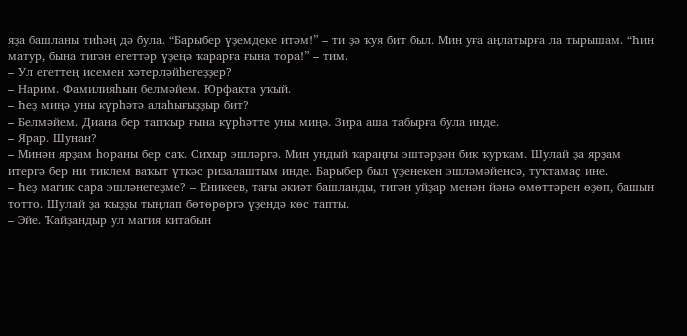яҙа башланы тиһәң дә була. “Барыбер үҙемдеке итәм!” – ти ҙә ҡуя бит был. Мин уға аңлатырға ла тырышам. “Һин матур, бына тигән егеттәр үҙеңә ҡарарға ғына тора!” – тим.
– Ул егеттең исемен хәтерләйһегеҙҙер?
– Нарим. Фамилияһын белмәйем. Юрфакта уҡый.
– Һеҙ миңә уны күрһәтә алаһығыҙҙыр бит?
– Белмәйем. Диана бер тапҡыр ғына күрһәтте уны миңә. Зира аша табырға була инде.
– Ярар. Шунан?
– Минән ярҙам һораны бер саҡ. Сихыр эшләргә. Мин ундый ҡараңғы эштәрҙән бик ҡурҡам. Шулай ҙа ярҙам итергә бер ни тиклем ваҡыт үткәс ризалаштым инде. Барыбер был үҙенекен эшләмәйенсә, туҡтамаҫ ине.
– Һеҙ магик сара эшләнегеҙме? – Еникеев, тағы әкиәт башланды, тигән уйҙар менән йәнә өмөттәрен өҙөп, башын тотто. Шулай ҙа ҡыҙҙы тыңлап бөтөрөргә үҙендә көс тапты.
– Эйе. Ҡайҙандыр ул магия китабын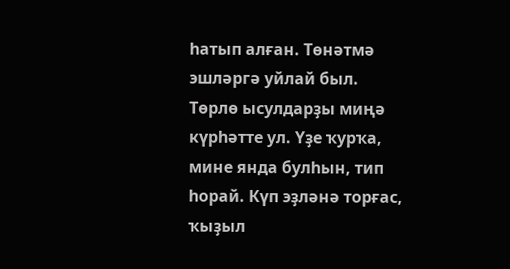һатып алған. Төнәтмә эшләргә уйлай был. Төрлө ысулдарҙы миңә күрһәтте ул. Үҙе ҡурҡа, мине янда булһын, тип һорай. Күп эҙләнә торғас, ҡыҙыл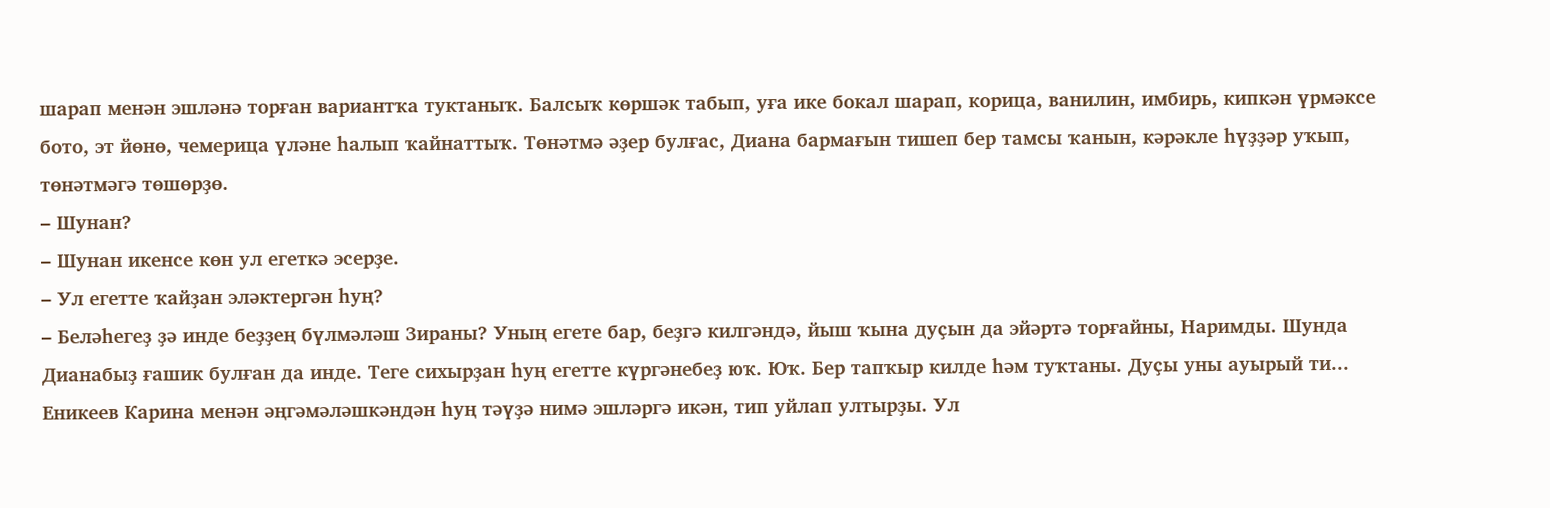шарап менән эшләнә торған вариантҡа туктаныҡ. Балсыҡ көршәк табып, уға ике бокал шарап, корица, ванилин, имбирь, кипкән үрмәксе бото, эт йөнө, чемерица үләне һалып ҡайнаттыҡ. Төнәтмә әҙер булғас, Диана бармағын тишеп бер тамсы ҡанын, кәрәкле һүҙҙәр уҡып, төнәтмәгә төшөрҙө.
– Шунан?
– Шунан икенсе көн ул егеткә эсерҙе.
– Ул егетте ҡайҙан эләктергән һуң?
– Беләһегеҙ ҙә инде беҙҙең бүлмәләш Зираны? Уның егете бар, беҙгә килгәндә, йыш ҡына дуҫын да эйәртә торғайны, Наримды. Шунда Дианабыҙ ғашик булған да инде. Теге сихырҙан һуң егетте күргәнебеҙ юҡ. Юҡ. Бер тапҡыр килде һәм туҡтаны. Дуҫы уны ауырый ти...
Еникеев Карина менән әңгәмәләшкәндән һуң тәүҙә нимә эшләргә икән, тип уйлап ултырҙы. Ул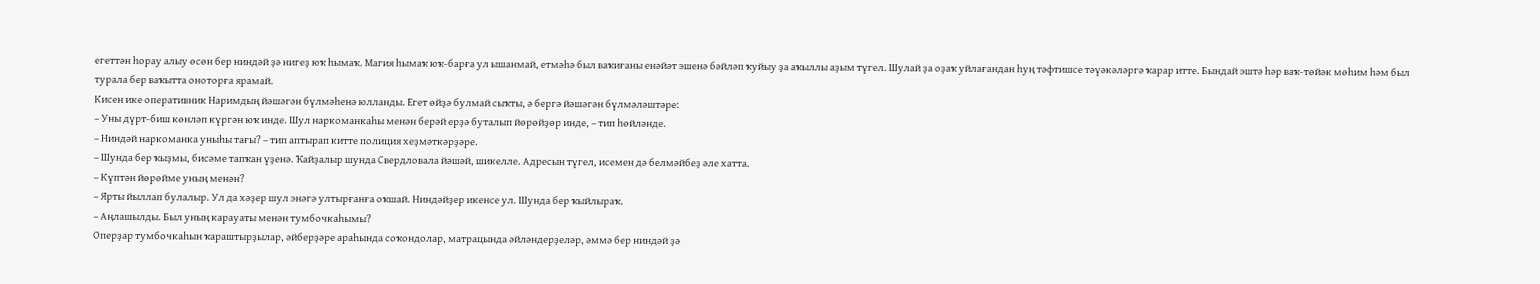егеттән һорау алыу өсөн бер ниндәй ҙә нигеҙ юҡ һымаҡ. Магия һымаҡ юҡ-барға ул ышанмай, етмәһә был ваҡиғаны енәйәт эшенә бәйләп ҡуйыу ҙа аҡыллы аҙым түгел. Шулай ҙа оҙаҡ уйлағандан һуң тәфтишсе тәүәкәләргә ҡарар итте. Бындай эштә һәр ваҡ-төйәк мөһим һәм был турала бер ваҡытта оноторға ярамай.
Кисен ике оперативник Наримдың йәшәгән бүлмәһенә юлланды. Егет өйҙә булмай сыҡты, ә бергә йәшәгән бүлмәләштәре:
– Уны дүрт-биш көнләп күргән юҡ инде. Шул наркоманкаһы менән берәй ерҙә буталып йөрөйҙөр инде, – тип һөйләнде.
– Ниндәй наркоманка уныһы тағы? – тип аптырап китте полиция хеҙмәткәрҙәре.
– Шунда бер ҡыҙмы, бисәме тапҡан үҙенә. Ҡайҙалыр шунда Свердловала йәшәй, шикелле. Адресын түгел, исемен дә белмәйбеҙ әле хатта.
– Күптән йөрөйме уның менән?
– Ярты йыллап булалыр. Ул да хәҙер шул энәгә ултырғанға оҡшай. Ниндәйҙер икенсе ул. Шунда бер ҡыйлыраҡ.
– Аңлашылды. Был уның карауаты менән тумбочкаһымы?
Оперҙар тумбочкаһын ҡараштырҙылар, әйберҙәре араһында соҡондолар, матрацында әйләндерҙеләр, әммә бер ниндәй ҙә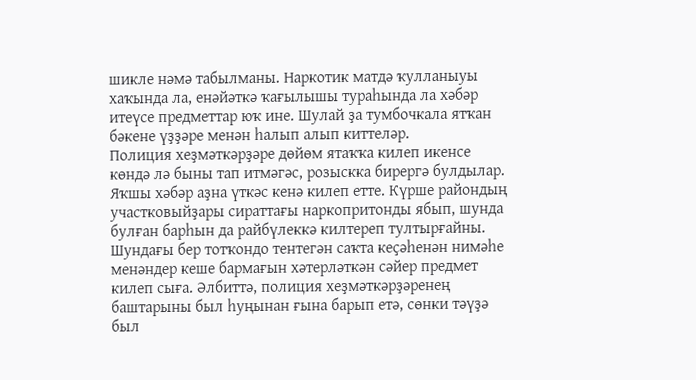шикле нәмә табылманы. Наркотик матдә ҡулланыуы хаҡында ла, енәйәткә ҡағылышы тураһында ла хәбәр итеүсе предметтар юҡ ине. Шулай ҙа тумбочкала ятҡан бәкене үҙҙәре менән һалып алып киттеләр.
Полиция хеҙмәткәрҙәре дөйөм ятаҡҡа килеп икенсе көндә лә быны тап итмәгәс, розыскка бирергә булдылар. Яҡшы хәбәр аҙна үткәс кенә килеп етте. Күрше райондың участковыйҙары сираттағы наркопритонды ябып, шунда булған барһын да райбүлеккә килтереп тултырғайны. Шундағы бер тотҡондо тентегән саҡта кеҫәһенән нимәһе менәндер кеше бармағын хәтерләткән сәйер предмет килеп сыға. Әлбиттә, полиция хеҙмәткәрҙәренең баштарыны был һуңынан ғына барып етә, сөнки тәүҙә был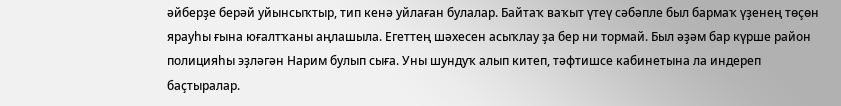әйберҙе берәй уйынсыҡтыр, тип кенә уйлаған булалар. Байтаҡ ваҡыт үтеү сәбәпле был бармаҡ үҙенең төҫөн ярауһы ғына юғалтҡаны аңлашыла. Егеттең шәхесен асыҡлау ҙа бер ни тормай. Был әҙәм бар күрше район полицияһы эҙләгән Нарим булып сыға. Уны шундуҡ алып китеп, тәфтишсе кабинетына ла индереп баҫтыралар.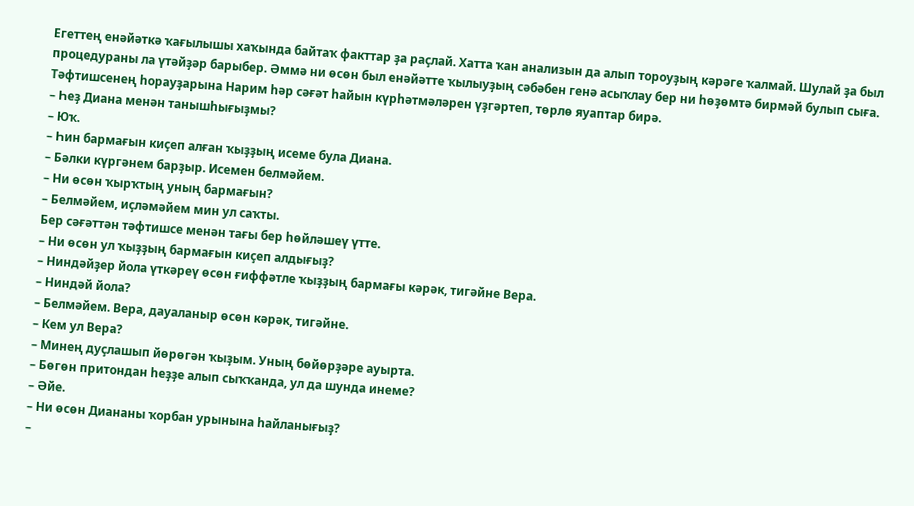Егеттең енәйәткә ҡағылышы хаҡында байтаҡ факттар ҙа раҫлай. Хатта ҡан анализын да алып тороуҙың кәрәге ҡалмай. Шулай ҙа был процедураны ла үтәйҙәр барыбер. Әммә ни өсөн был енәйәтте ҡылыуҙың сәбәбен генә асыҡлау бер ни һөҙөмтә бирмәй булып сыға. Тәфтишсенең һорауҙарына Нарим һәр сәғәт һайын күрһәтмәләрен үҙгәртеп, төрлө яуаптар бирә.
– Һеҙ Диана менән танышһығыҙмы?
– Юҡ.
– Һин бармағын киҫеп алған ҡыҙҙың исеме була Диана.
– Бәлки күргәнем барҙыр. Исемен белмәйем.
– Ни өсөн ҡырҡтың уның бармағын?
– Белмәйем, иҫләмәйем мин ул саҡты.
Бер сәғәттән тәфтишсе менән тағы бер һөйләшеү үтте.
– Ни өсөн ул ҡыҙҙың бармағын киҫеп алдығыҙ?
– Ниндәйҙер йола үткәреү өсөн ғиффәтле ҡыҙҙың бармағы кәрәк, тигәйне Вера.
– Ниндәй йола?
– Белмәйем. Вера, дауаланыр өсөн кәрәк, тигәйне.
– Кем ул Вера?
– Минең дуҫлашып йөрөгән ҡыҙым. Уның бөйөрҙәре ауырта.
– Бөгөн притондан һеҙҙе алып сыҡҡанда, ул да шунда инеме?
– Әйе.
– Ни өсөн Диананы ҡорбан урынына һайланығыҙ?
–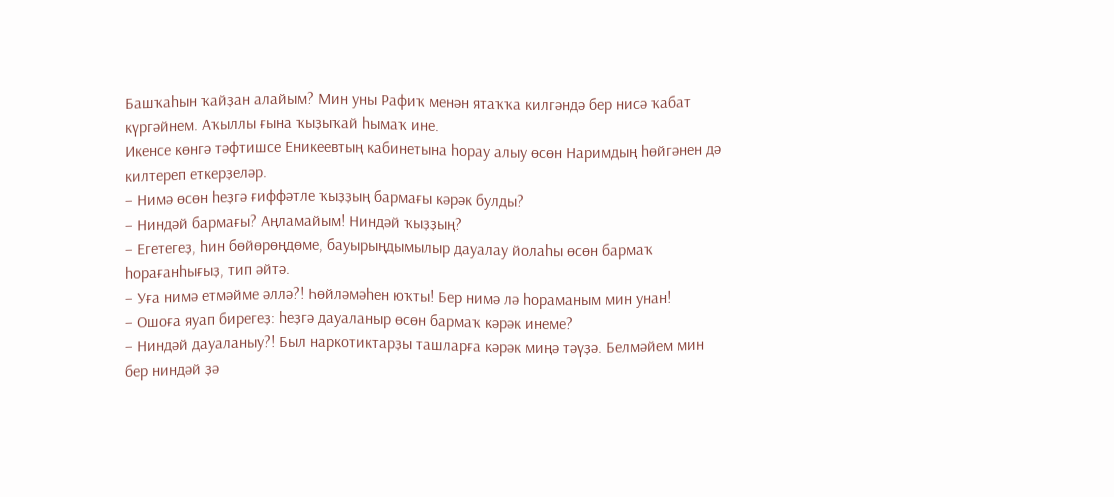Башҡаһын ҡайҙан алайым? Мин уны Рафиҡ менән ятаҡҡа килгәндә бер нисә ҡабат күргәйнем. Аҡыллы ғына ҡыҙыҡай һымаҡ ине.
Икенсе көнгә тәфтишсе Еникеевтың кабинетына һорау алыу өсөн Наримдың һөйгәнен дә килтереп еткерҙеләр.
– Нимә өсөн һеҙгә ғиффәтле ҡыҙҙың бармағы кәрәк булды?
– Ниндәй бармағы? Аңламайым! Ниндәй ҡыҙҙың?
– Егетегеҙ, һин бөйөрөңдөме, бауырыңдымылыр дауалау йолаһы өсөн бармаҡ һорағанһығыҙ, тип әйтә.
– Уға нимә етмәйме әллә?! Һөйләмәһен юҡты! Бер нимә лә һораманым мин унан!
– Ошоға яуап бирегеҙ: һеҙгә дауаланыр өсөн бармаҡ кәрәк инеме?
– Ниндәй дауаланыу?! Был наркотиктарҙы ташларға кәрәк миңә тәүҙә. Белмәйем мин бер ниндәй ҙә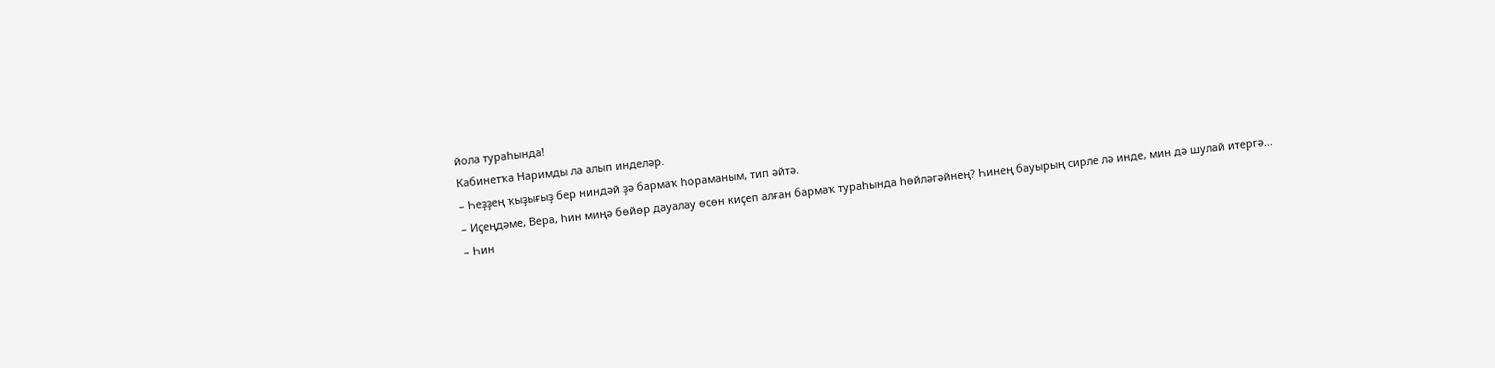йола тураһында!
Кабинетҡа Наримды ла алып инделәр.
– Һеҙҙең ҡыҙығыҙ бер ниндәй ҙә бармаҡ һораманым, тип әйтә.
– Иҫеңдәме, Вера, һин миңә бөйөр дауалау өсөн киҫеп алған бармаҡ тураһында һөйләгәйнең? Һинең бауырың сирле лә инде, мин дә шулай итергә...
– Һин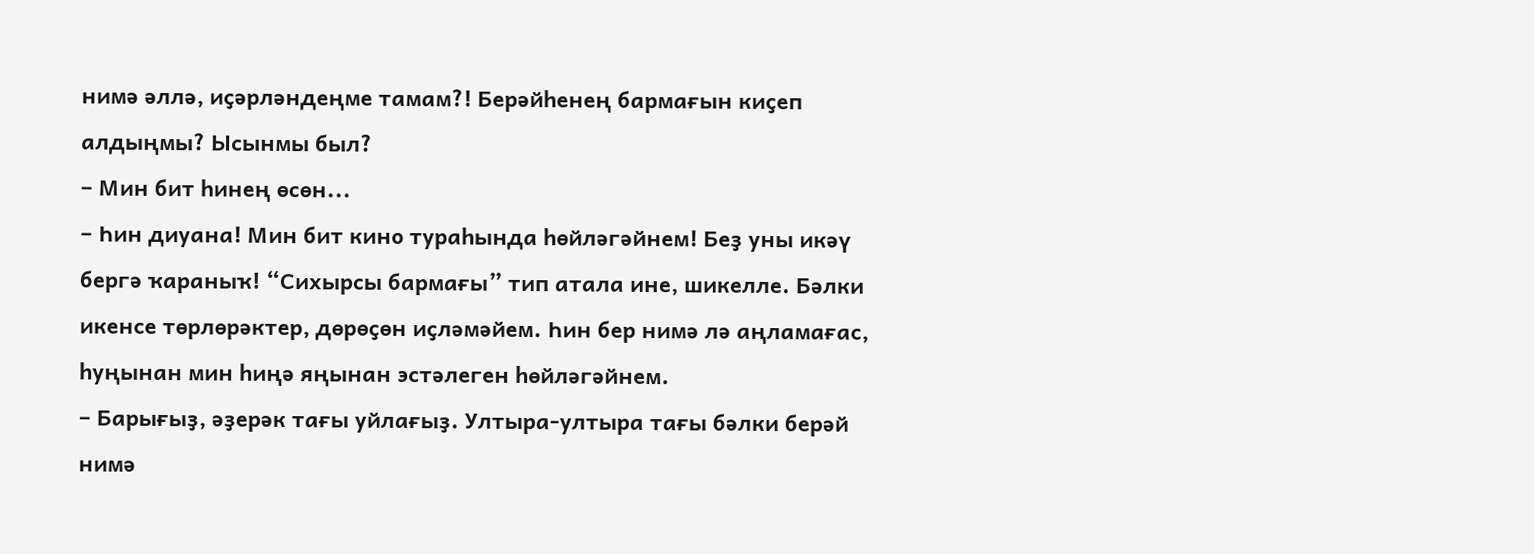нимә әллә, иҫәрләндеңме тамам?! Берәйһенең бармағын киҫеп алдыңмы? Ысынмы был?
– Мин бит һинең өсөн...
– Һин диуана! Мин бит кино тураһында һөйләгәйнем! Беҙ уны икәү бергә ҡараныҡ! “Сихырсы бармағы” тип атала ине, шикелле. Бәлки икенсе төрлөрәктер, дөрөҫөн иҫләмәйем. Һин бер нимә лә аңламағас, һуңынан мин һиңә яңынан эстәлеген һөйләгәйнем.
– Барығыҙ, әҙерәк тағы уйлағыҙ. Ултыра-ултыра тағы бәлки берәй нимә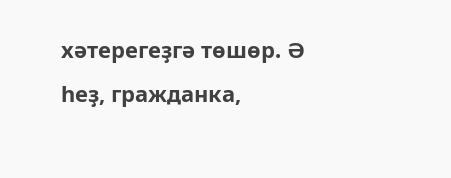хәтерегеҙгә төшөр. Ә һеҙ, гражданка,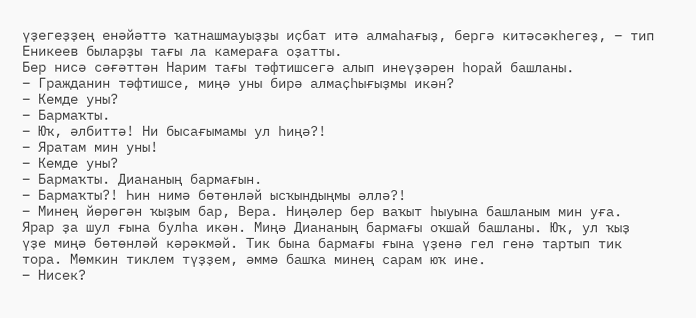үҙегеҙҙең енәйәттә ҡатнашмауыҙҙы иҫбат итә алмаһағыҙ, бергә китәсәкһегеҙ, – тип Еникеев быларҙы тағы ла камераға оҙатты.
Бер нисә сәғәттән Нарим тағы тәфтишсегә алып инеүҙәрен һорай башланы.
– Гражданин тәфтишсе, миңә уны бирә алмаҫһығыҙмы икән?
– Кемде уны?
– Бармаҡты.
– Юҡ, әлбиттә! Ни бысағымамы ул һиңә?!
– Яратам мин уны!
– Кемде уны?
– Бармаҡты. Диананың бармағын.
– Бармаҡты?! Һин нимә бөтөнләй ысҡындыңмы әллә?!
– Минең йөрөгән ҡыҙым бар, Вера. Ниңәлер бер ваҡыт һыуына башланым мин уға. Ярар ҙа шул ғына булһа икән. Миңә Диананың бармағы оҡшай башланы. Юҡ, ул ҡыҙ үҙе миңә бөтөнләй кәрәкмәй. Тик бына бармағы ғына үҙенә гел генә тартып тик тора. Мөмкин тиклем түҙҙем, әммә башҡа минең сарам юҡ ине.
– Нисек?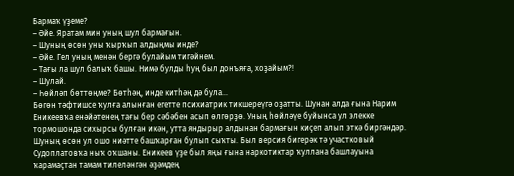Бармаҡ үҙеме?
– Әйе. Яратам мин уның шул бармағын.
– Шуның өсөн уны ҡырҡып алдыңмы инде?
– Әйе. Гел уның менән бергә булайым тигәйнем.
– Тағы ла шул балыҡ башы. Нимә булды һуң был донъяға, хоҙайым?!
– Шулай.
– Һөйләп бөттөңме? Бөтһәң, инде китһәң дә була...
Бөгөн тәфтишсе ҡулға алынған егетте психиатрик тикшереүгә оҙатты. Шунан алда ғына Нарим Еникеевҡа енәйәтенең тағы бер сәбәбен асып өлгөрҙө. Уның һөйләүе буйынса ул элекке тормошонда сихырсы булған икән, утта яндырыр алдынан бармағын киҫеп алып эткә биргәндәр. Шуның өсөн ул ошо ниәтте башҡарған булып сыҡты. Был версия бигерәк тә участковый Судоплатовҡа ныҡ оҡшаны. Еникеев үҙе был яңы ғына наркотиктар ҡуллана башлауына ҡарамаҫтан тамам тилеләнгән әҙәмдең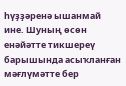һүҙҙәренә ышанмай ине. Шуның өсөн енәйәтте тикшереү барышында асыҡланған мәғлүмәтте бер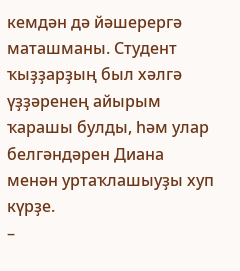кемдән дә йәшерергә маташманы. Студент ҡыҙҙарҙың был хәлгә үҙҙәренең айырым ҡарашы булды, һәм улар белгәндәрен Диана менән уртаҡлашыуҙы хуп күрҙе.
–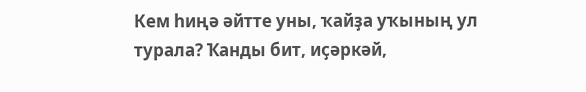Кем һиңә әйтте уны, ҡайҙа уҡының ул турала? Ҡанды бит, иҫәркәй,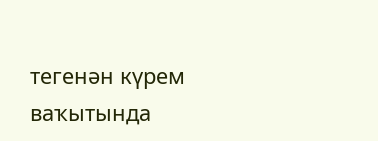тегенән күрем ваҡытында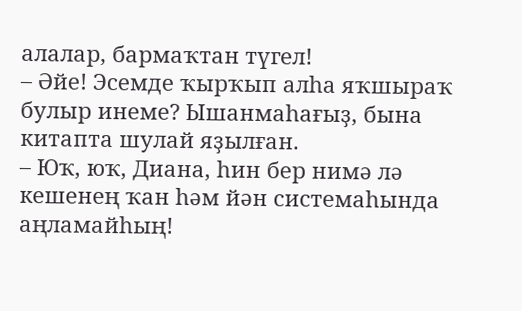алалар, бармаҡтан түгел!
– Әйе! Эсемде ҡырҡып алһа яҡшыраҡ булыр инеме? Ышанмаһағыҙ, бына китапта шулай яҙылған.
– Юҡ, юҡ, Диана, һин бер нимә лә кешенең ҡан һәм йән системаһында аңламайһың!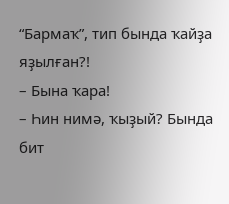“Бармаҡ”, тип бында ҡайҙа яҙылған?!
– Бына ҡара!
– Һин нимә, ҡыҙый? Бында бит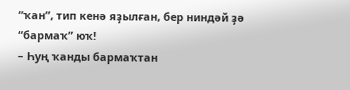“ҡан”, тип кенә яҙылған, бер ниндәй ҙә “бармаҡ” юҡ!
– Һуң ҡанды бармаҡтан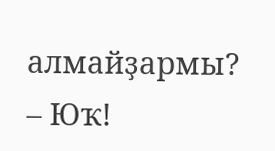алмайҙармы?
– Юҡ!